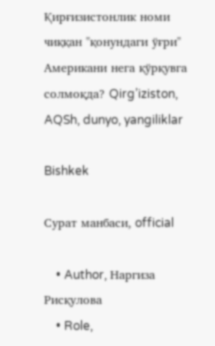Қирғизистонлик номи чиққан "қонундаги ўғри" Американи нега қўрқувга солмоқда? Qirg’iziston, AQSh, dunyo, yangiliklar

Bishkek

Сурат манбаси, official

    • Author, Наргиза Рисқулова
    • Role,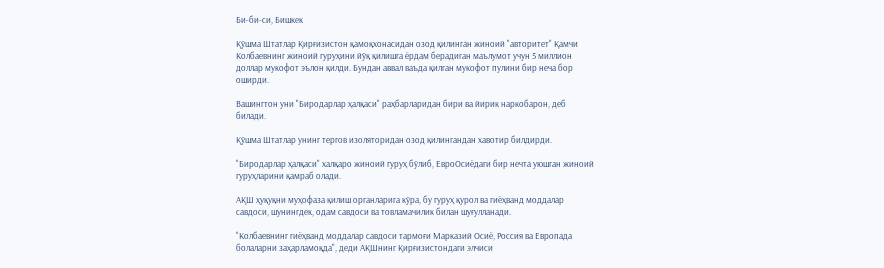Би-би-си, Бишкек

Қўшма Штатлар Қирғизистон қамоқхонасидан озод қилинган жиноий "авторитет" Қамчи Колбаевнинг жиноий гуруҳини йўқ қилишга ёрдам берадиган маълумот учун 5 миллион доллар мукофот эълон қилди. Бундан аввал ваъда қилган мукофот пулини бир неча бор оширди.

Вашингтон уни "Биродарлар ҳалқаси" раҳбарларидан бири ва йирик наркобарон, деб билади.

Қўшма Штатлар унинг тергов изоляторидан озод қилингандан хавотир билдирди.

"Биродарлар ҳалқаси" халқаро жиноий гуруҳ бўлиб, ЕвроOсиёдаги бир нечта уюшган жиноий гуруҳларини қамраб олади.

АҚШ ҳуқуқни муҳофаза қилиш органларига кўра, бу гуруҳ қурол ва гиёҳванд моддалар савдоси, шунингдек, одам савдоси ва товламачилик билан шуғулланади.

"Колбаевнинг гиёҳванд моддалар савдоси тармоғи Марказий Осиё, Россия ва Европада болаларни заҳарламоқда", деди АҚШнинг Қирғизистондаги элчиси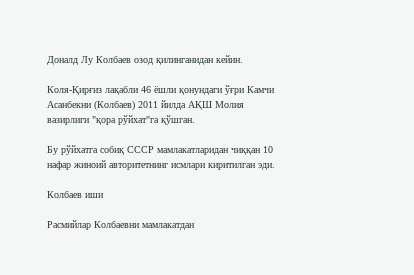Доналд Лу Колбаев озод қилинганидан кейин.

Коля-Қирғиз лақабли 46 ёшли қонундаги ўғри Камчи Асанбекни (Колбаев) 2011 йилда АҚШ Молия вазирлиги "қора рўйхат"га қўшган.

Бу рўйхатга собиқ СССР мамлакатларидан чиққан 10 нафар жиноий авторитетнинг исмлари киритилган эди.

Колбаев иши

Расмийлар Колбаевни мамлакатдан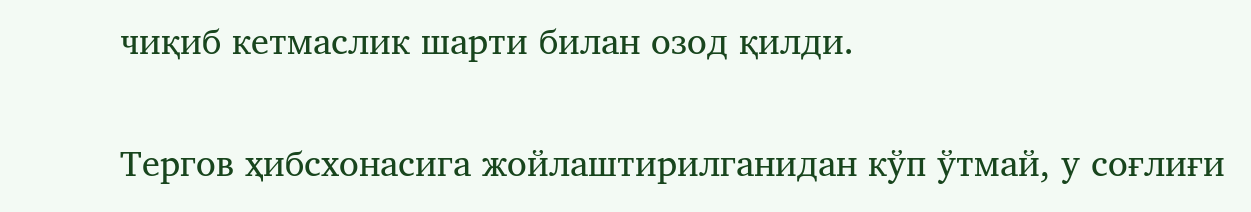чиқиб кетмаслик шарти билан озод қилди.

Тергов ҳибсхонасига жойлаштирилганидан кўп ўтмай, у соғлиғи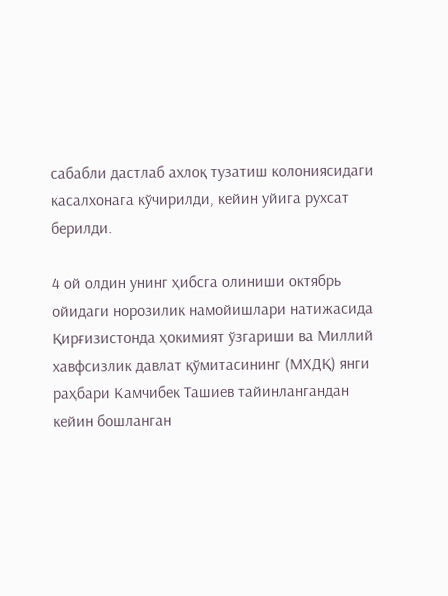сабабли дастлаб ахлоқ тузатиш колониясидаги касалхонага кўчирилди, кейин уйига рухсат берилди.

4 ой олдин унинг ҳибсга олиниши октябрь ойидаги норозилик намойишлари натижасида Қирғизистонда ҳокимият ўзгариши ва Миллий хавфсизлик давлат қўмитасининг (МХДҚ) янги раҳбари Камчибек Ташиев тайинлангандан кейин бошланган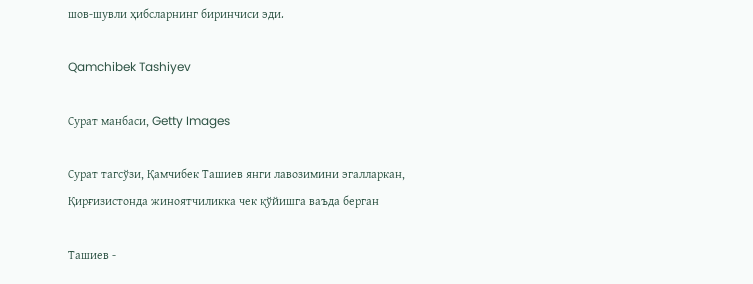шов-шувли ҳибсларнинг биринчиси эди.

Qamchibek Tashiyev

Сурат манбаси, Getty Images

Сурат тагсўзи, Қамчибек Ташиев янги лавозимини эгалларкан, Қирғизистонда жиноятчиликка чек қўйишга ваъда берган

Ташиев -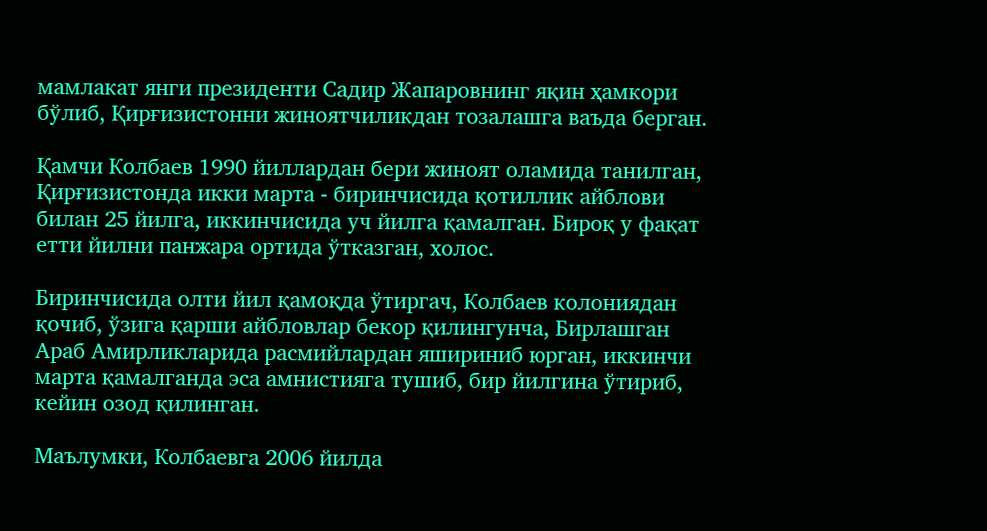мамлакат янги президенти Садир Жапаровнинг яқин ҳамкори бўлиб, Қирғизистонни жиноятчиликдан тозалашга ваъда берган.

Қамчи Колбаев 1990 йиллардан бери жиноят оламида танилган, Қирғизистонда икки марта - биринчисида қотиллик айблови билан 25 йилга, иккинчисида уч йилга қамалган. Бироқ у фақат етти йилни панжара ортида ўтказган, холос.

Биринчисида олти йил қамоқда ўтиргач, Колбаев колониядан қочиб, ўзига қарши айбловлар бекор қилингунча, Бирлашган Араб Амирликларида расмийлардан яшириниб юрган, иккинчи марта қамалганда эса амнистияга тушиб, бир йилгина ўтириб, кейин озод қилинган.

Маълумки, Колбаевга 2006 йилда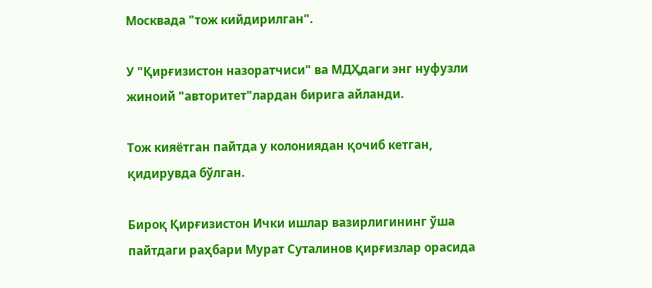Москвада "тож кийдирилган".

У "Қирғизистон назоратчиси" ва МДҲдаги энг нуфузли жиноий "авторитет"лардан бирига айланди.

Тож кияётган пайтда у колониядан қочиб кетган, қидирувда бўлган.

Бироқ Қирғизистон Ички ишлар вазирлигининг ўша пайтдаги раҳбари Мурат Суталинов қирғизлар орасида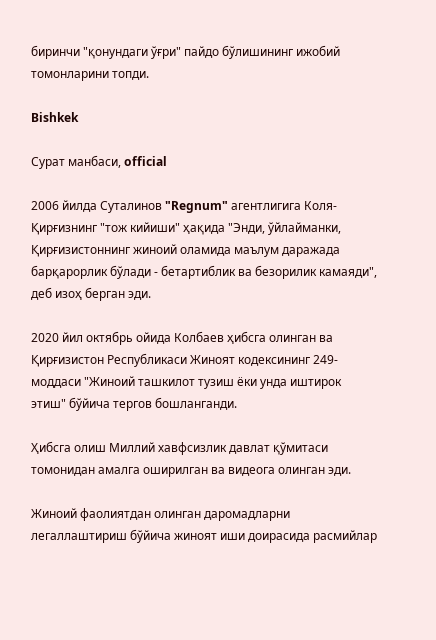биринчи "қонундаги ўғри" пайдо бўлишининг ижобий томонларини топди.

Bishkek

Сурат манбаси, official

2006 йилда Суталинов "Regnum" агентлигига Коля-Қирғизнинг "тож кийиши" ҳақида "Энди, ўйлайманки, Қирғизистоннинг жиноий оламида маълум даражада барқарорлик бўлади - бетартиблик ва безорилик камаяди", деб изоҳ берган эди.

2020 йил октябрь ойида Колбаев ҳибсга олинган ва Қирғизистон Республикаси Жиноят кодексининг 249-моддаси "Жиноий ташкилот тузиш ёки унда иштирок этиш" бўйича тергов бошланганди.

Ҳибсга олиш Миллий хавфсизлик давлат қўмитаси томонидан амалга оширилган ва видеога олинган эди.

Жиноий фаолиятдан олинган даромадларни легаллаштириш бўйича жиноят иши доирасида расмийлар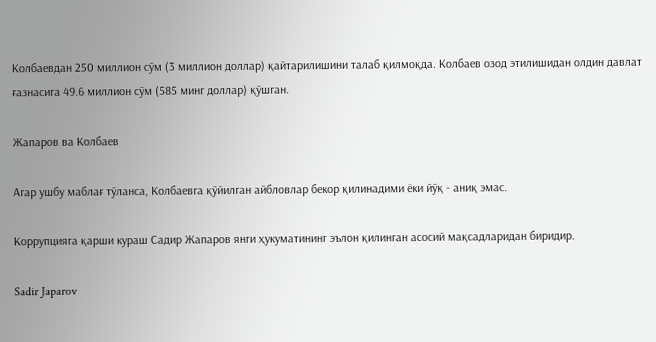Колбаевдан 250 миллион сўм (3 миллион доллар) қайтарилишини талаб қилмоқда. Колбаев озод этилишидан олдин давлат ғазнасига 49.6 миллион сўм (585 минг доллар) қўшган.

Жапаров ва Колбаев

Агар ушбу маблағ тўланса, Колбаевга қўйилган айбловлар бекор қилинадими ёки йўқ - аниқ эмас.

Коррупцияга қарши кураш Садир Жапаров янги ҳукуматининг эълон қилинган асосий мақсадларидан биридир.

Sadir Japarov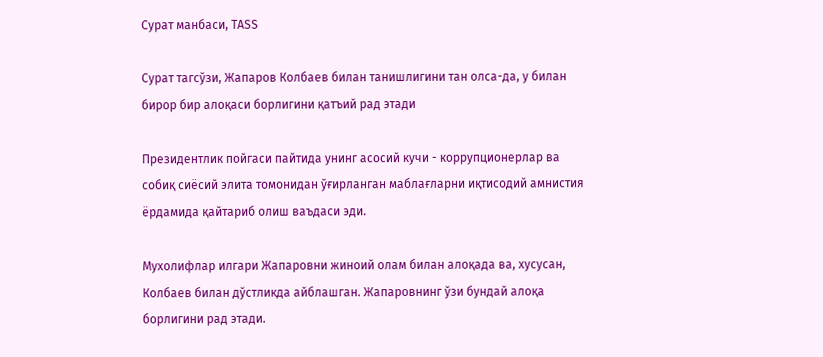Сурат манбаси, TASS

Сурат тагсўзи, Жапаров Колбаев билан танишлигини тан олса-да, у билан бирор бир алоқаси борлигини қатъий рад этади

Президентлик пойгаси пайтида унинг асосий кучи - коррупционерлар ва собиқ сиёсий элита томонидан ўғирланган маблағларни иқтисодий амнистия ёрдамида қайтариб олиш ваъдаси эди.

Мухолифлар илгари Жапаровни жиноий олам билан алоқада ва, хусусан, Колбаев билан дўстликда айблашган. Жапаровнинг ўзи бундай алоқа борлигини рад этади.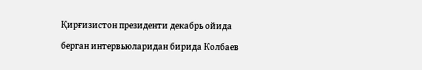Қирғизистон президенти декабрь ойида берган интервьюларидан бирида Колбаев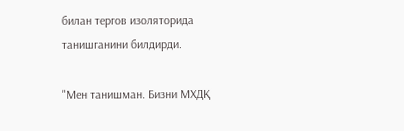билан тергов изоляторида танишганини билдирди.

"Мен танишман. Бизни МХДҚ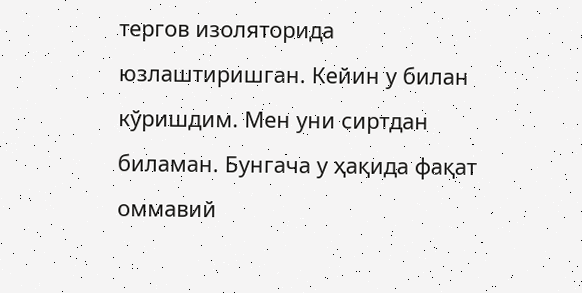тергов изоляторида юзлаштиришган. Кейин у билан кўришдим. Мен уни сиртдан биламан. Бунгача у ҳақида фақат оммавий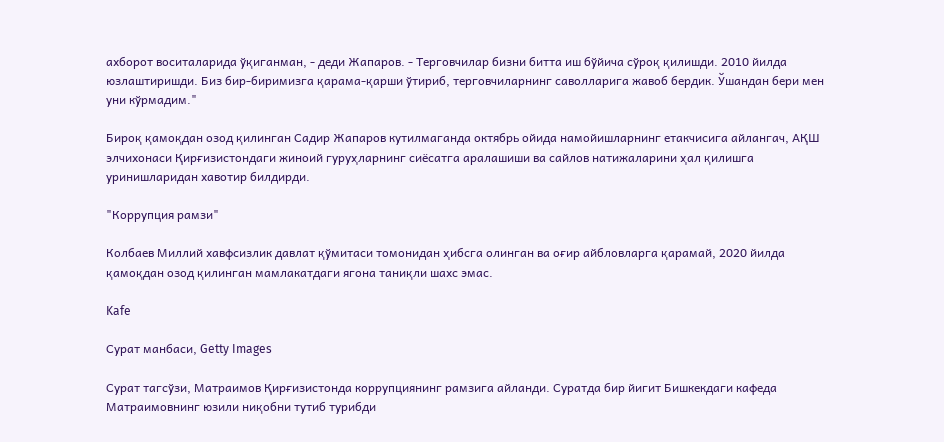ахборот воситаларида ўқиганман, - деди Жапаров. - Терговчилар бизни битта иш бўйича сўроқ қилишди. 2010 йилда юзлаштиришди. Биз бир-биримизга қарама-қарши ўтириб, терговчиларнинг саволларига жавоб бердик. Ўшандан бери мен уни кўрмадим."

Бироқ қамоқдан озод қилинган Садир Жапаров кутилмаганда октябрь ойида намойишларнинг етакчисига айлангач, АҚШ элчихонаси Қирғизистондаги жиноий гуруҳларнинг сиёсатга аралашиши ва сайлов натижаларини ҳал қилишга уринишларидан хавотир билдирди.

"Коррупция рамзи"

Колбаев Миллий хавфсизлик давлат қўмитаси томонидан ҳибсга олинган ва оғир айбловларга қарамай, 2020 йилда қамоқдан озод қилинган мамлакатдаги ягона таниқли шахс эмас.

Kafe

Сурат манбаси, Getty Images

Сурат тагсўзи, Матраимов Қирғизистонда коррупциянинг рамзига айланди. Суратда бир йигит Бишкекдаги кафеда Матраимовнинг юзили ниқобни тутиб турибди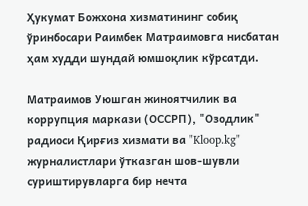Ҳукумат Божхона хизматининг собиқ ўринбосари Раимбек Матраимовга нисбатан ҳам худди шундай юмшоқлик кўрсатди.

Матраимов Уюшган жиноятчилик ва коррупция маркази (ОCCРП), "Озодлик" радиоси Қирғиз хизмати ва "Kloop.kg" журналистлари ўтказган шов-шувли суриштирувларга бир нечта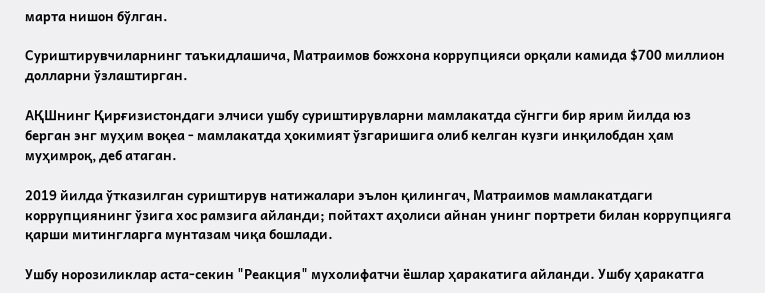марта нишон бўлган.

Суриштирувчиларнинг таъкидлашича, Матраимов божхона коррупцияси орқали камида $700 миллион долларни ўзлаштирган.

АҚШнинг Қирғизистондаги элчиси ушбу суриштирувларни мамлакатда сўнгги бир ярим йилда юз берган энг муҳим воқеа - мамлакатда ҳокимият ўзгаришига олиб келган кузги инқилобдан ҳам муҳимроқ, деб атаган.

2019 йилда ўтказилган суриштирув натижалари эълон қилингач, Матраимов мамлакатдаги коррупциянинг ўзига хос рамзига айланди; пойтахт аҳолиси айнан унинг портрети билан коррупцияга қарши митингларга мунтазам чиқа бошлади.

Ушбу норозиликлар аста-секин "Реакция" мухолифатчи ёшлар ҳаракатига айланди. Ушбу ҳаракатга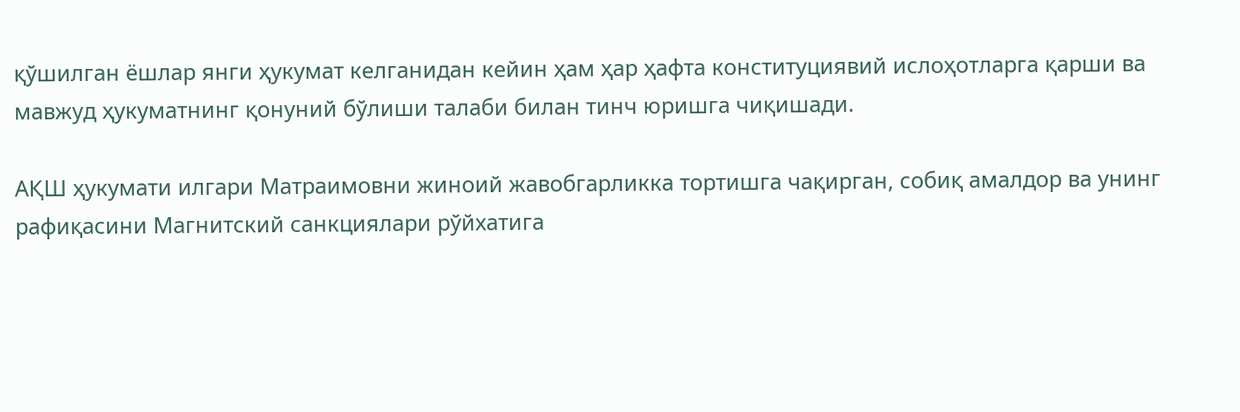қўшилган ёшлар янги ҳукумат келганидан кейин ҳам ҳар ҳафта конституциявий ислоҳотларга қарши ва мавжуд ҳукуматнинг қонуний бўлиши талаби билан тинч юришга чиқишади.

АҚШ ҳукумати илгари Матраимовни жиноий жавобгарликка тортишга чақирган, собиқ амалдор ва унинг рафиқасини Магнитский санкциялари рўйхатига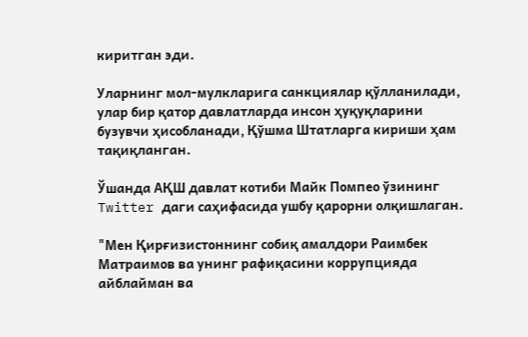киритган эди.

Уларнинг мол-мулкларига санкциялар қўлланилади, улар бир қатор давлатларда инсон ҳуқуқларини бузувчи ҳисобланади, Қўшма Штатларга кириши ҳам тақиқланган.

Ўшанда АҚШ давлат котиби Майк Помпео ўзининг Twitter даги саҳифасида ушбу қарорни олқишлаган.

"Мен Қирғизистоннинг собиқ амалдори Раимбек Матраимов ва унинг рафиқасини коррупцияда айблайман ва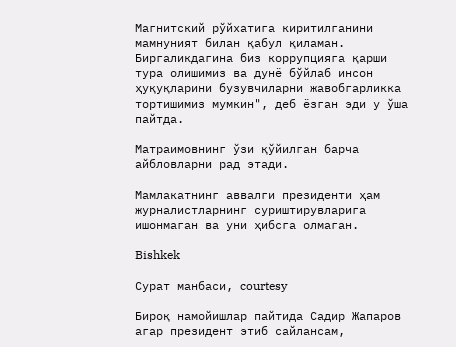Магнитский рўйхатига киритилганини мамнуният билан қабул қиламан. Биргаликдагина биз коррупцияга қарши тура олишимиз ва дунё бўйлаб инсон ҳуқуқларини бузувчиларни жавобгарликка тортишимиз мумкин", деб ёзган эди у ўша пайтда.

Матраимовнинг ўзи қўйилган барча айбловларни рад этади.

Мамлакатнинг аввалги президенти ҳам журналистларнинг суриштирувларига ишонмаган ва уни ҳибсга олмаган.

Bishkek

Сурат манбаси, courtesy

Бироқ намойишлар пайтида Садир Жапаров агар президент этиб сайлансам,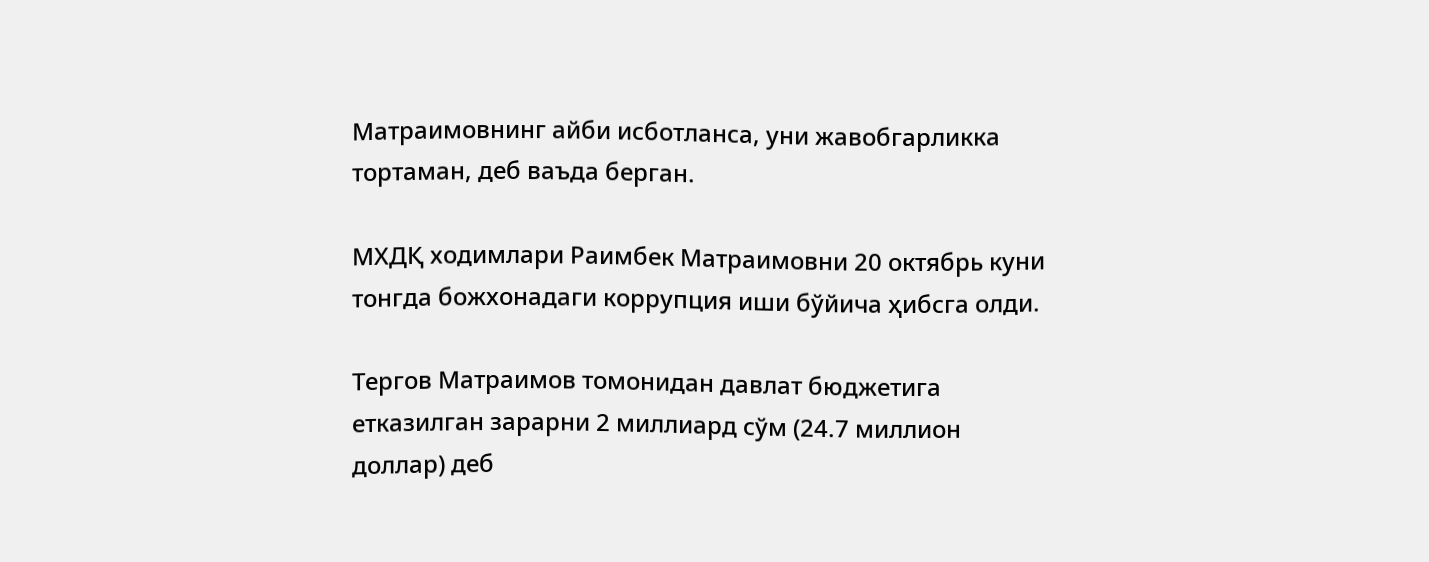Матраимовнинг айби исботланса, уни жавобгарликка тортаман, деб ваъда берган.

МХДҚ ходимлари Раимбек Матраимовни 20 октябрь куни тонгда божхонадаги коррупция иши бўйича ҳибсга олди.

Тергов Матраимов томонидан давлат бюджетига етказилган зарарни 2 миллиард сўм (24.7 миллион доллар) деб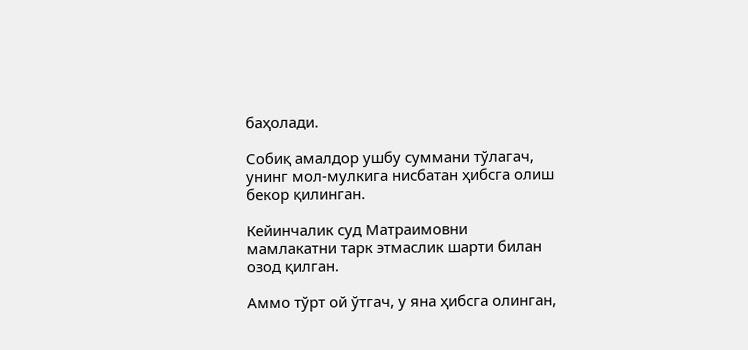баҳолади.

Собиқ амалдор ушбу суммани тўлагач, унинг мол-мулкига нисбатан ҳибсга олиш бекор қилинган.

Кейинчалик суд Матраимовни мамлакатни тарк этмаслик шарти билан озод қилган.

Аммо тўрт ой ўтгач, у яна ҳибсга олинган,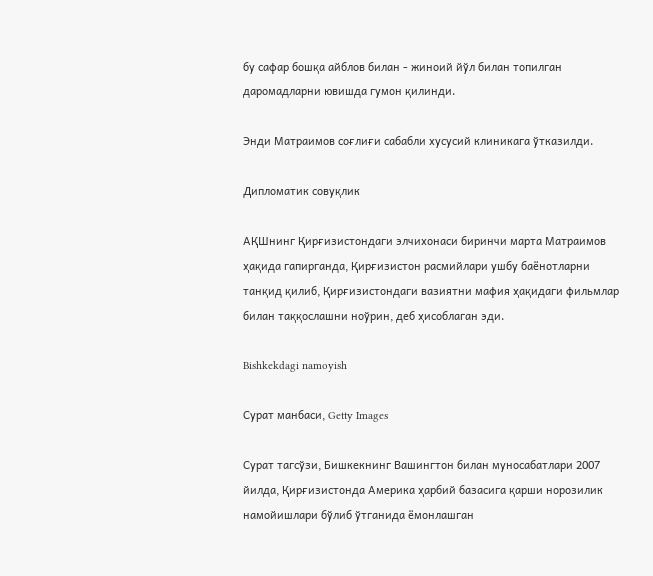бу сафар бошқа айблов билан - жиноий йўл билан топилган даромадларни ювишда гумон қилинди.

Энди Матраимов соғлиғи сабабли хусусий клиникага ўтказилди.

Дипломатик совуқлик

АҚШнинг Қирғизистондаги элчихонаси биринчи марта Матраимов ҳақида гапирганда, Қирғизистон расмийлари ушбу баёнотларни танқид қилиб, Қирғизистондаги вазиятни мафия ҳақидаги фильмлар билан таққослашни ноўрин, деб ҳисоблаган эди.

Bishkekdagi namoyish

Сурат манбаси, Getty Images

Сурат тагсўзи, Бишкекнинг Вашингтон билан муносабатлари 2007 йилда, Қирғизистонда Америка ҳарбий базасига қарши норозилик намойишлари бўлиб ўтганида ёмонлашган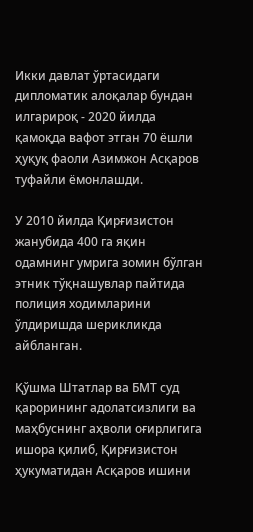Икки давлат ўртасидаги дипломатик алоқалар бундан илгарироқ - 2020 йилда қамоқда вафот этган 70 ёшли ҳуқуқ фаоли Азимжон Асқаров туфайли ёмонлашди.

У 2010 йилда Қирғизистон жанубида 400 га яқин одамнинг умрига зомин бўлган этник тўқнашувлар пайтида полиция ходимларини ўлдиришда шерикликда айбланган.

Қўшма Штатлар ва БМТ суд қарорининг адолатсизлиги ва маҳбуснинг аҳволи оғирлигига ишора қилиб, Қирғизистон ҳукуматидан Асқаров ишини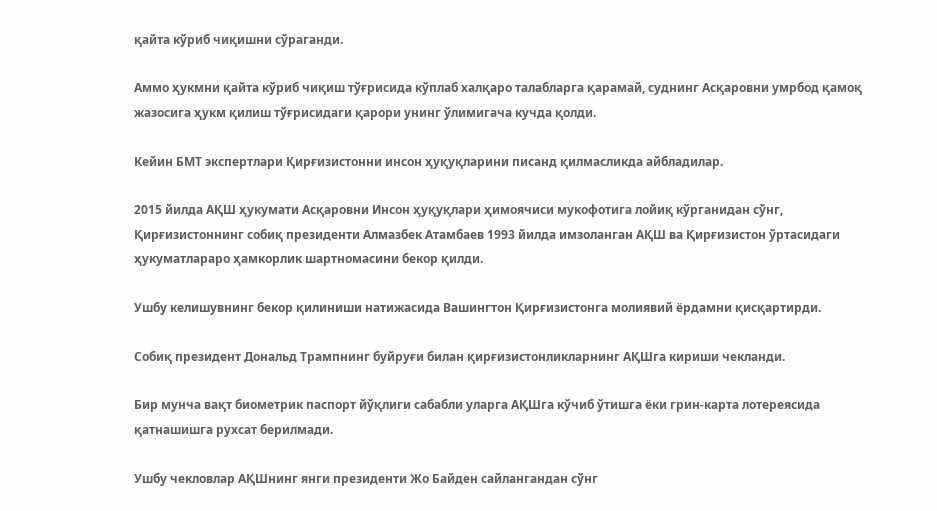қайта кўриб чиқишни сўраганди.

Аммо ҳукмни қайта кўриб чиқиш тўғрисида кўплаб халқаро талабларга қарамай, суднинг Асқаровни умрбод қамоқ жазосига ҳукм қилиш тўғрисидаги қарори унинг ўлимигача кучда қолди.

Кейин БМТ экспертлари Қирғизистонни инсон ҳуқуқларини писанд қилмасликда айбладилар.

2015 йилда АҚШ ҳукумати Асқаровни Инсон ҳуқуқлари ҳимоячиси мукофотига лойиқ кўрганидан сўнг, Қирғизистоннинг собиқ президенти Алмазбек Атамбаев 1993 йилда имзоланган АҚШ ва Қирғизистон ўртасидаги ҳукуматлараро ҳамкорлик шартномасини бекор қилди.

Ушбу келишувнинг бекор қилиниши натижасида Вашингтон Қирғизистонга молиявий ёрдамни қисқартирди.

Собиқ президент Дональд Трампнинг буйруғи билан қирғизистонликларнинг АҚШга кириши чекланди.

Бир мунча вақт биометрик паспорт йўқлиги сабабли уларга АҚШга кўчиб ўтишга ёки грин-карта лотереясида қатнашишга рухсат берилмади.

Ушбу чекловлар АҚШнинг янги президенти Жо Байден сайлангандан сўнг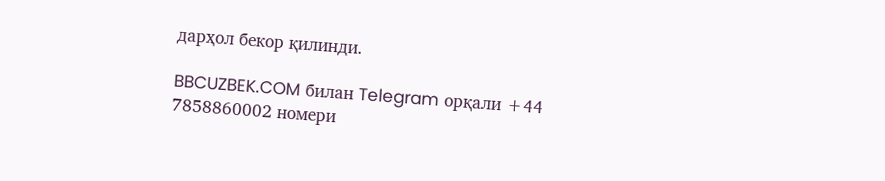дарҳол бекор қилинди.

BBCUZBEK.COM билан Telegram орқали +44 7858860002 номери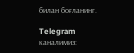билан боғланинг.

Telegram каналимиз: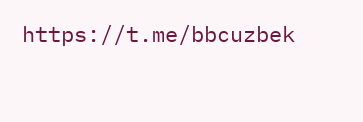https://t.me/bbcuzbek